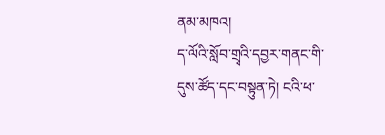ནམ་མཁའ།
ད་ལོའི་སློབ་གྲྭའི་དབྱར་གནང་གི་དུས་ཚོད་དང་བསྟུན་ཏེ། ངའི་ཕ་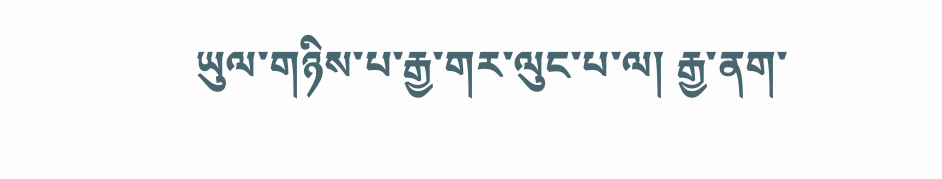ཡུལ་གཉིས་པ་རྒྱ་གར་ལུང་པ་ལ། རྒྱ་ནག་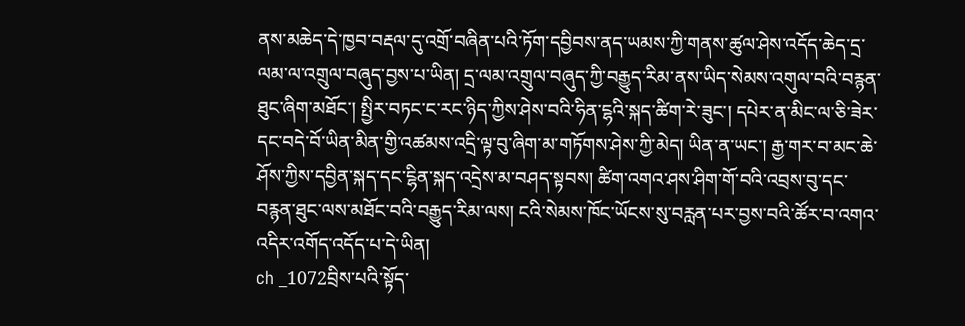ནས་མཆེད་དེ་ཁྱབ་བརྡལ་དུ་འགྲོ་བཞིན་པའི་ཏོག་དབྱིབས་ནད་ཡམས་ཀྱི་གནས་ཚུལ་ཤེས་འདོད་ཆེད་དྲ་ལམ་ལ་འགྲུལ་བཞུད་བྱས་པ་ཡིན། དྲ་ལམ་འགྲུལ་བཞུད་ཀྱི་བརྒྱུད་རིམ་ནས་ཡིད་སེམས་འགུལ་བའི་བརྙན་ཐུང་ཞིག་མཐོང་། སྤྱིར་བཏང་ང་རང་ཉིད་ཀྱིས་ཤེས་བའི་ཧིན་ངྷའི་སྐད་ཚིག་རེ་ཟུང་། དཔེར་ན་མིང་ལ་ཅི་ཟེར་དང་བདེ་བོ་ཡིན་མིན་གྱི་འཚམས་འདྲི་ལྟ་བུ་ཞིག་མ་གཏོགས་ཤེས་ཀྱི་མེད། ཡིན་ན་ཡང་། རྒྱ་གར་བ་མང་ཆེ་ཤོས་ཀྱིས་དབྱིན་སྐད་དང་ངྷིན་སྐད་འདྲེས་མ་བཤད་སྟབས། ཚིག་འགའ་ཤས་ཤིག་གོ་བའི་འབྲས་བུ་དང་བརྙན་ཐུང་ལས་མཐོང་བའི་བརྒྱུད་རིམ་ལས། ངའི་སེམས་ཁོང་ཡོངས་སུ་བརླན་པར་བྱས་བའི་ཚོར་བ་འགའ་འདིར་འགོད་འདོད་པ་དེ་ཡིན།
ch _1072བྲིས་པའི་སྟོད་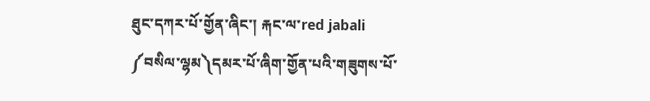ཐུང་དཀར་པོ་གྱོན་ཞིང་། རྐང་ལ་red jabali ༼བསིལ་ལྷམ༽དམར་པོ་ཞིག་གྱོན་པའི་གཟུགས་པོ་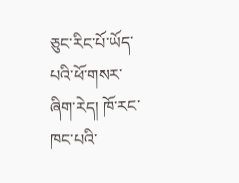ཅུང་རིང་པོ་ཡོད་པའི་ཕོ་གསར་ཞིག་རེད། ཁོ་རང་ཁང་པའི་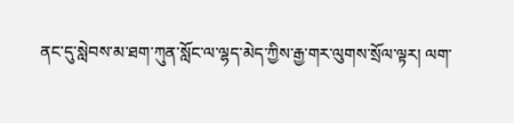ནང་དུ་སླེབས་མ་ཐག་ཀུན་སློང་ལ་ལྷད་མེད་ཀྱིས་རྒྱ་གར་ལུགས་སྲོལ་ལྟར། ལག་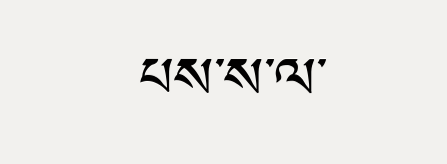པས་ས་ལ་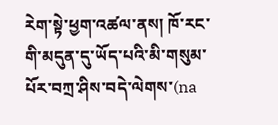རེག་སྟེ་ཕྱག་འཚལ་ནས། ཁོ་རང་གི་མདུན་དུ་ཡོད་པའི་མི་གསུམ་པོར་བཀྲ་ཤིས་བདེ་ལེགས་(na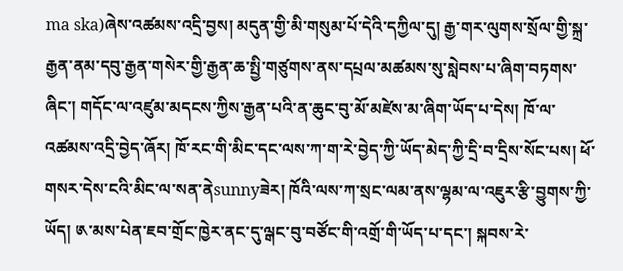ma ska)ཞེས་འཚམས་འདྲི་བྱས། མདུན་གྱི་མི་གསུམ་པོ་དེའི་དཀྱིལ་དུ། རྒྱ་གར་ལུགས་སྲོལ་གྱི་སྐྲ་རྒྱན་ནམ་དབུ་རྒྱན་གསེར་གྱི་རྒྱན་ཆ་སྤྱི་གཙུགས་ནས་དཔྲལ་མཚམས་སུ་སླེབས་པ་ཞིག་བཏགས་ཞིང་། གདོང་ལ་འཛུམ་མདངས་ཀྱིས་རྒྱན་པའི་ན་ཆུང་བུ་མོ་མཛེས་མ་ཞིག་ཡོད་པ་དེས། ཁོ་ལ་འཚམས་འདྲི་བྱེད་ཞོར། ཁོ་རང་གི་མིང་དང་ལས་ཀ་ག་རེ་བྱེད་ཀྱི་ཡོད་མེད་ཀྱི་དྲི་བ་དྲིས་སོང་པས། ཕོ་གསར་དེས་ངའི་མིང་ལ་སན་ནེsunnyཟེར། ཁོའི་ལས་ཀ་སྲང་ལམ་ནས་ལྷམ་ལ་འཇུར་རྩི་བྱུགས་ཀྱི་ཡོད། ༁་མས་པེན་ཇབ་གྲོང་ཁྱེར་ནང་དུ་ལྒང་བུ་བཙོང་གི་འགྲོ་གི་ཡོད་པ་དང་། སྐབས་རེ་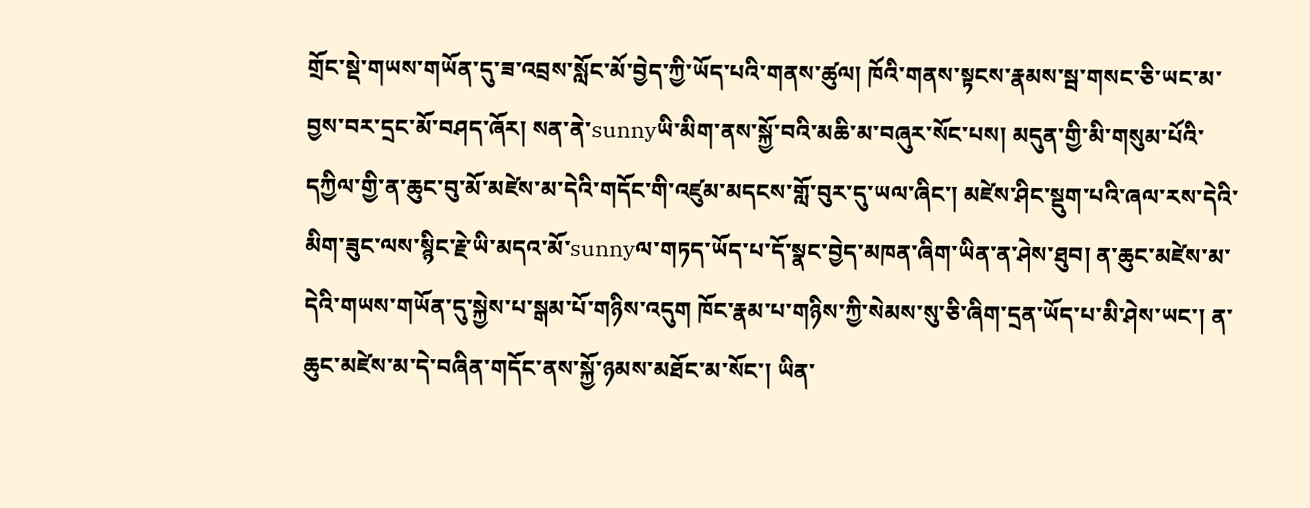གྲོང་སྡེ་གཡས་གཡོན་དུ་ཟ་འབྲས་སློང་མོ་བྱེད་ཀྱི་ཡོད་པའི་གནས་ཚུལ། ཁོའི་གནས་སྟངས་རྣམས་སྦ་གསང་ཅི་ཡང་མ་བྱས་བར་དྲང་མོ་བཤད་ཞོར། སན་ནེ་sunnyཡི་མིག་ནས་སྐྱོ་བའི་མཆི་མ་བཞུར་སོང་པས། མདུན་གྱི་མི་གསུམ་པོའི་དཀྱིལ་གྱི་ན་ཆུང་བུ་མོ་མཛེས་མ་དེའི་གདོང་གི་འཛུམ་མདངས་གློ་བུར་དུ་ཡལ་ཞིང་། མཛེས་ཤིང་སྡུག་པའི་ཞལ་རས་དེའི་མིག་ཟུང་ལས་སྙིང་རྗེ་ཡི་མདའ་མོ་sunnyལ་གཏད་ཡོད་པ་དོ་སྣང་བྱེད་མཁན་ཞིག་ཡིན་ན་ཤེས་ཐུབ། ན་ཆུང་མཛེས་མ་དེའི་གཡས་གཡོན་དུ་སྐྱེས་པ་སྒམ་པོ་གཉིས་འདུག ཁོང་རྣམ་པ་གཉིས་ཀྱི་སེམས་སུ་ཅི་ཞིག་དྲན་ཡོད་པ་མི་ཤེས་ཡང་། ན་ཆུང་མཛེས་མ་དེ་བཞིན་གདོང་ནས་སྐྱོ་ཉམས་མཐོང་མ་སོང་། ཡིན་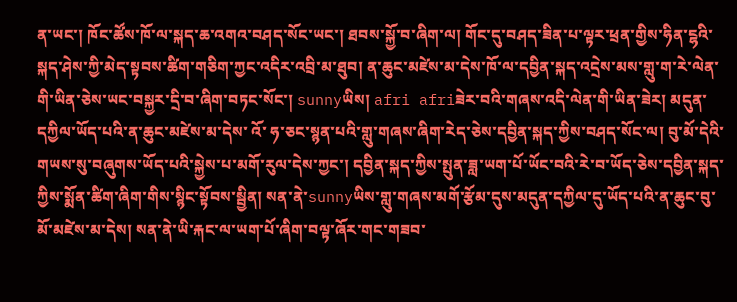ན་ཡང་། ཁོང་ཚོས་ཁོ་ལ་སྐད་ཆ་འགའ་བཤད་སོང་ཡང་། ཐབས་སྐྱོ་བ་ཞིག་ལ། གོང་དུ་བཤད་ཟིན་པ་ལྟར་ཕྲན་གྱིས་ཧིན་ངྷའི་སྐད་ཤེས་ཀྱི་མེད་སྟབས་ཚིག་གཅིག་ཀྱང་འདིར་འབྲི་མ་ཐུབ། ན་ཆུང་མཛེས་མ་དེས་ཁོ་ལ་དབྱིན་སྐད་འདྲེས་མས་གླུ་ག་རེ་ལེན་གི་ཡིན་ཅེས་ཡང་བསྐྱར་དྲི་བ་ཞིག་བཏང་སོང་། sunnyཡིས། afri afriཟེར་བའི་གཞས་འདི་ལེན་གི་ཡིན་ཟེར། མདུན་དཀྱིལ་ཡོད་པའི་ན་ཆུང་མཛེས་མ་དེས་ འོ་ ཧ་ཅང་སྙན་པའི་གླུ་གཞས་ཞིག་རེད་ཅེས་དབྱིན་སྐད་ཀྱིས་བཤད་སོང་ལ། བུ་མོ་དེའི་གཡས་སུ་བཞུགས་ཡོད་པའི་སྐྱེས་པ་མགོ་རུལ་དེས་ཀྱང་། དབྱིན་སྐད་ཀྱིས་སྤུན་ཟླ་ཡག་པོ་ཡོང་བའི་རེ་བ་ཡོད་ཅེས་དབྱིན་སྐད་ཀྱིས་སྨོན་ཚིག་ཞིག་གིས་སྙིང་སྟོབས་སྦྱིན། སན་ནེ་sunnyཡིས་གླུ་གཞས་མགོ་རྩོམ་དུས་མདུན་དཀྱིལ་དུ་ཡོད་པའི་ན་ཆུང་བུ་མོ་མཛེས་མ་དེས། སན་ནེ་ཡི་རྐང་ལ་ཡག་པོ་ཞིག་བལྟ་ཞོར་གང་གཟབ་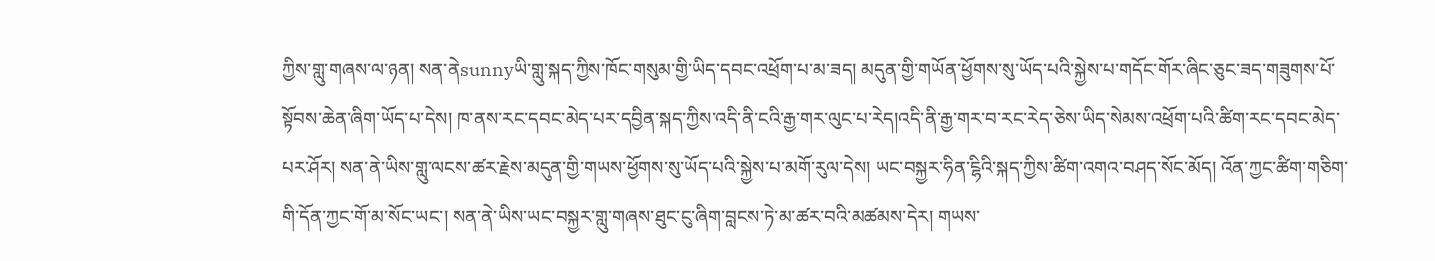ཀྱིས་གླུ་གཞས་ལ་ཉན། སན་ནེsunnyཡི་གླུ་སྐད་ཀྱིས་ཁོང་གསུམ་གྱི་ཡིད་དབང་འཕྲོག་པ་མ་ཟད། མདུན་གྱི་གཡོན་ཕྱོགས་སུ་ཡོད་པའི་སྐྱེས་པ་གདོང་གོར་ཞིང་ཅུང་ཟད་གཟུགས་པོ་སྟོབས་ཆེན་ཞིག་ཡོད་པ་དེས། ཁ་ནས་རང་དབང་མེད་པར་དབྱིན་སྐད་ཀྱིས་འདི་ནི་ངའི་རྒྱ་གར་ལུང་པ་རེད།འདི་ནི་རྒྱ་གར་བ་རང་རེད་ཅེས་ཡིད་སེམས་འཕྲོག་པའི་ཚིག་རང་དབང་མེད་པར་ཤོར། སན་ནེ་ཡིས་གླུ་ལངས་ཚར་རྗེས་མདུན་གྱི་གཡས་ཕྱོགས་སུ་ཡོད་པའི་སྐྱེས་པ་མགོ་རུལ་དེས། ཡང་བསྐྱར་ཧིན་ངྷིའི་སྐད་ཀྱིས་ཚིག་འགའ་བཤད་སོང་མོད། འོན་ཀྱང་ཚིག་གཅིག་གི་དོན་ཀྱང་གོ་མ་སོང་ཡང་། སན་ནེ་ཡིས་ཡང་བསྐྱར་གླུ་གཞས་ཐུང་ངུ་ཞིག་བླངས་ཏེ་མ་ཚར་བའི་མཚམས་དེར། གཡས་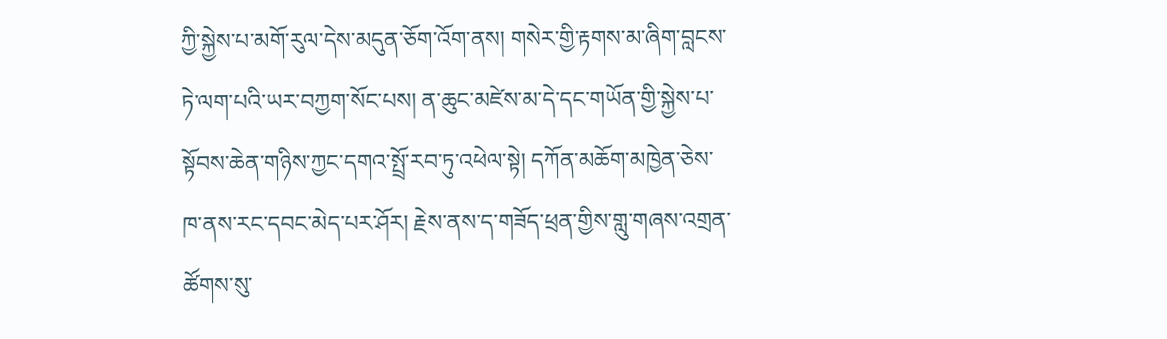ཀྱི་སྐྱེས་པ་མགོ་རུལ་དེས་མདུན་ཅོག་འོག་ནས། གསེར་གྱི་རྟགས་མ་ཞིག་བླངས་ཏེ་ལག་པའི་ཡར་བཀྱག་སོང་པས། ན་ཆུང་མཛེས་མ་དེ་དང་གཡོན་གྱི་སྐྱེས་པ་སྟོབས་ཆེན་གཉིས་ཀྱང་དགའ་སྤྲོ་རབ་ཏུ་འཕེལ་སྟེ། དཀོན་མཆོག་མཁྱེན་ཅེས་ཁ་ནས་རང་དབང་མེད་པར་ཤོར། རྗེས་ནས་ད་གཟོད་ཕྲན་གྱིས་གླུ་གཞས་འགྲན་ཚོགས་སུ་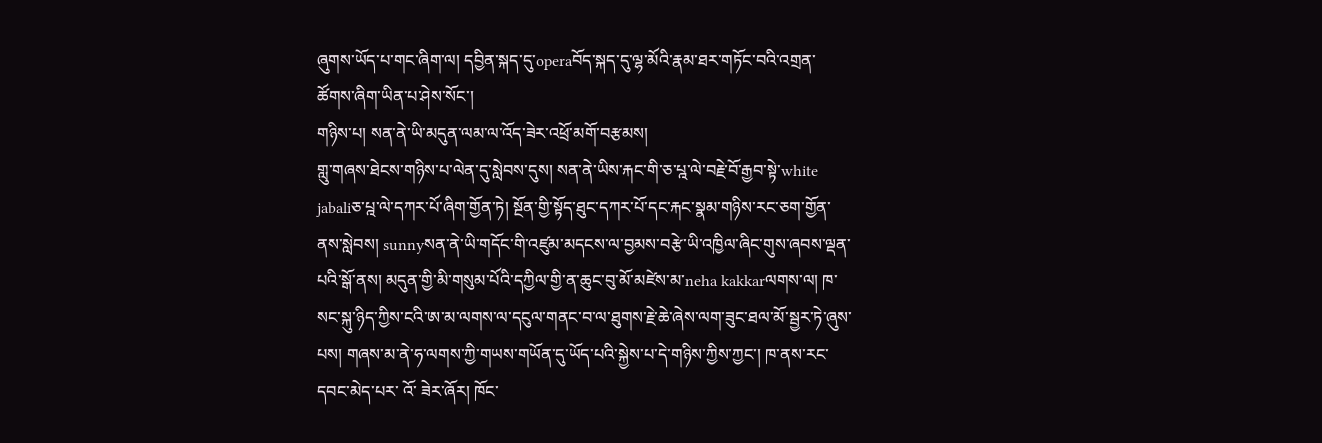ཞུགས་ཡོད་པ་གང་ཞིག་ལ། དབྱིན་སྐད་དུ་operaབོད་སྐད་དུ་ལྷ་མོའི་རྣམ་ཐར་གཏོང་བའི་འགྲན་ཚོགས་ཞིག་ཡིན་པ་ཤེས་སོང་།
གཉིས་པ། སན་ནེ་ཡི་མདུན་ལམ་ལ་འོད་ཟེར་འཕྲོ་མགོ་བརྩམས།
གླུ་གཞས་ཐེངས་གཉིས་པ་ལེན་དུ་སླེབས་དུས། སན་ནེ་ཡིས་རྐང་གི་ཅ་པྰ་ལེ་བརྗེ་བོ་རྒྱབ་སྟེ་white jabaliཅ་པྰ་ལེ་དཀར་པོ་ཞིག་གྱོན་ཏེ། སྔོན་གྱི་སྟོད་ཐུང་དཀར་པོ་དང་རྐང་སྣམ་གཉིས་རང་ཅག་གྱོན་ནས་སླེབས། sunnyསན་ནེ་ཡི་གདོང་གི་འཛུམ་མདངས་ལ་བྱམས་བརྩེ་ཡི་འཁྱིལ་ཞིང་གུས་ཞབས་ལྡན་པའི་སྒོ་ནས། མདུན་གྱི་མི་གསུམ་པོའི་དཀྱིལ་གྱི་ན་ཆུང་བུ་མོ་མཛེས་མ་neha kakkarལགས་ལ། ཁ་སང་སྐུ་ཉིད་ཀྱིས་ངའི་ཨ་མ་ལགས་ལ་དངུལ་གནང་བ་ལ་ཐུགས་རྗེ་ཆེ་ཞེས་ལག་ཟུང་ཐལ་མོ་སྦྱར་ཏེ་ཞུས་པས། གཞས་མ་ནེ་ཧ་ལགས་ཀྱི་གཡས་གཡོན་དུ་ཡོད་པའི་སྐྱེས་པ་དེ་གཉིས་ཀྱིས་ཀྱང་། ཁ་ནས་རང་དབང་མེད་པར་ འོ་ ཟེར་ཞོར། ཁོང་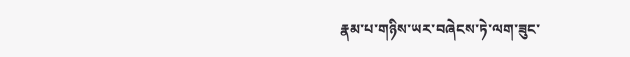རྣམ་པ་གཉིས་ཡར་བཞེངས་ཏེ་ལག་ཟུང་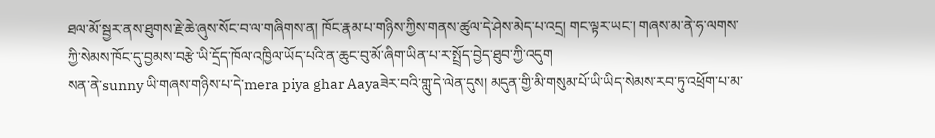ཐལ་མོ་སྦྱར་ནས་ཐུགས་རྗེ་ཆེ་ཞུས་སོང་བ་ལ་གཞིགས་ན། ཁོང་རྣམ་པ་གཉིས་ཀྱིས་གནས་ཚུལ་དེ་ཤེས་མེད་པ་འདྲ། གང་ལྟར་ཡང་། གཞས་མ་ནེ་ཧ་ལགས་ཀྱི་སེམས་ཁོང་དུ་བྱམས་བརྩེ་ཡི་དྲོད་ཁོལ་འཁྱིལ་ཡོད་པའི་ན་ཆུང་བུ་མོ་ཞིག་ཡིན་པ་ར་སྤྲོད་བྱེད་ཐུབ་ཀྱི་འདུག
སན་ནེ་sunny ཡི་གཞས་གཉིས་པ་དེ་mera piya ghar Aayaཟེར་བའི་གླུ་དེ་ལེན་དུས། མདུན་གྱི་མི་གསུམ་པོ་ཡི་ཡིད་སེམས་རབ་ཏུ་འཕྲོག་པ་མ་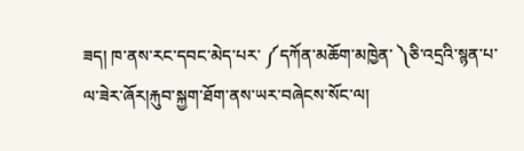ཟད། ཁ་ནས་རང་དབང་མེད་པར་ ༼དཀོན་མཆོག་མཁྱེན་ ༽ཅི་འདྲའི་སྙན་པ་ལ་ཟེར་ཞོར།རྐུབ་སྐྱག་ཐོག་ནས་ཡར་བཞེངས་སོང་ལ།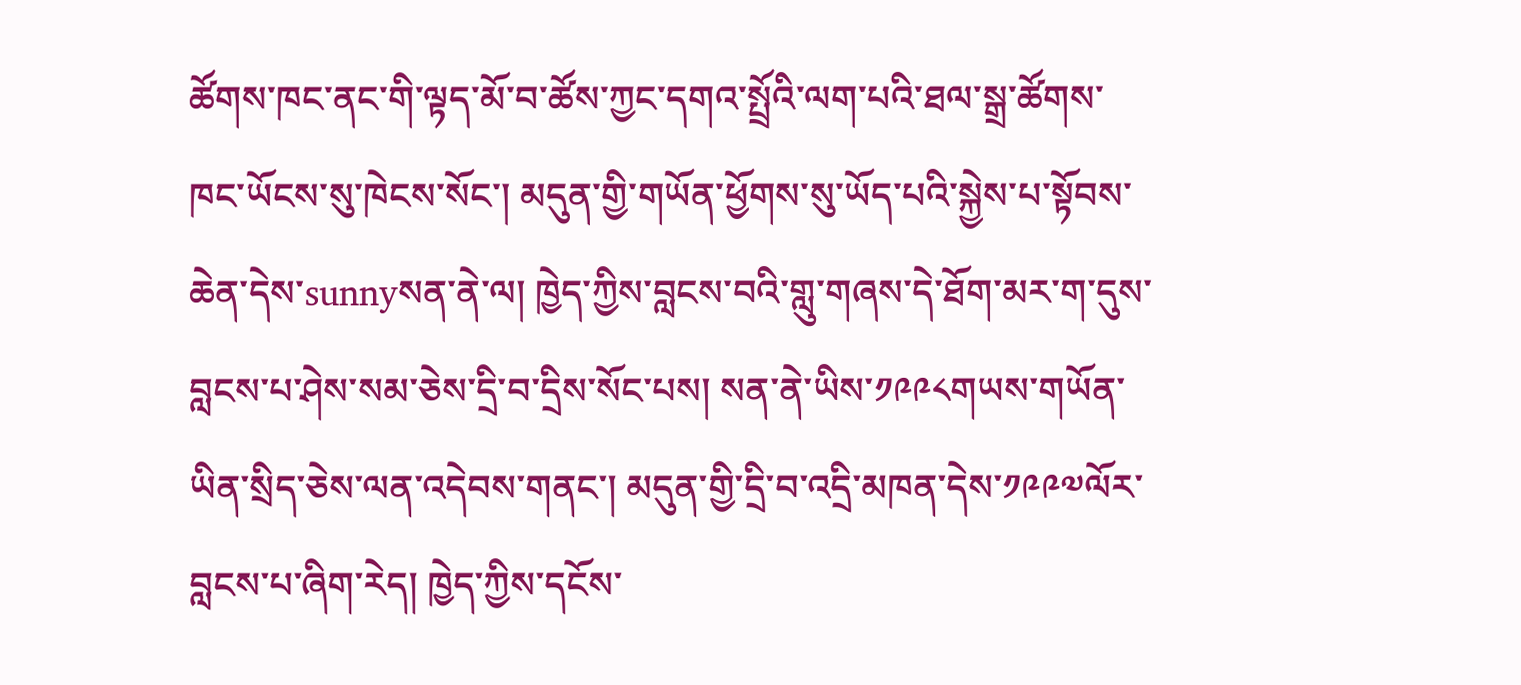ཚོགས་ཁང་ནང་གི་ལྟད་མོ་བ་ཚོས་ཀྱང་དགའ་སྤྲོའི་ལག་པའི་ཐལ་སྒྲ་ཚོགས་ཁང་ཡོངས་སུ་ཁེངས་སོང་། མདུན་གྱི་གཡོན་ཕྱོགས་སུ་ཡོད་པའི་སྐྱེས་པ་སྟོབས་ཆེན་དེས་sunnyསན་ནེ་ལ། ཁྱེད་ཀྱིས་བླངས་བའི་གླུ་གཞས་དེ་ཐོག་མར་ག་དུས་བླངས་པ་ཤེས་སམ་ཅེས་དྲི་བ་དྲིས་སོང་པས། སན་ནེ་ཡིས་༡༩༩༨གཡས་གཡོན་ཡིན་སྲིད་ཅེས་ལན་འདེབས་གནང་། མདུན་གྱི་དྲི་བ་འདྲི་མཁན་དེས་༡༩༩༧ལོར་བླངས་པ་ཞིག་རེད། ཁྱེད་ཀྱིས་དངོས་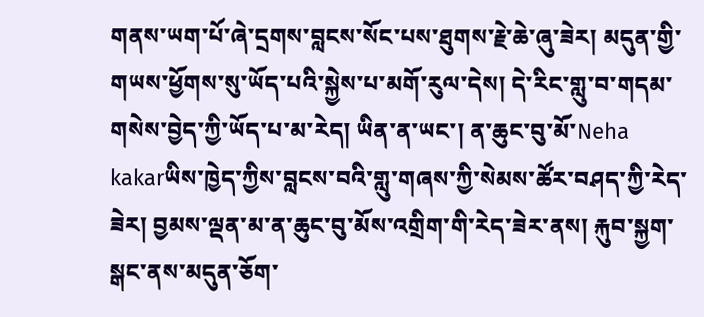གནས་ཡག་པོ་ཞེ་དྲགས་བླངས་སོང་པས་ཐུགས་རྗེ་ཆེ་ཞུ་ཟེར། མདུན་གྱི་གཡས་ཕྱོགས་སུ་ཡོད་པའི་སྐྱེས་པ་མགོ་རུལ་དེས། དེ་རིང་གླུ་བ་གདམ་གསེས་བྱེད་ཀྱི་ཡོད་པ་མ་རེད། ཡིན་ན་ཡང་། ན་ཆུང་བུ་མོ་Neha kakarཡིས་ཁྱེད་ཀྱིས་བླངས་བའི་གླུ་གཞས་ཀྱི་སེམས་ཚོར་བཤད་ཀྱི་རེད་ཟེར། བྱམས་ལྡན་མ་ན་ཆུང་བུ་མོས་འགྲིག་གི་རེད་ཟེར་ནས། རྐུབ་སྐྱག་སྒང་ནས་མདུན་ཅོག་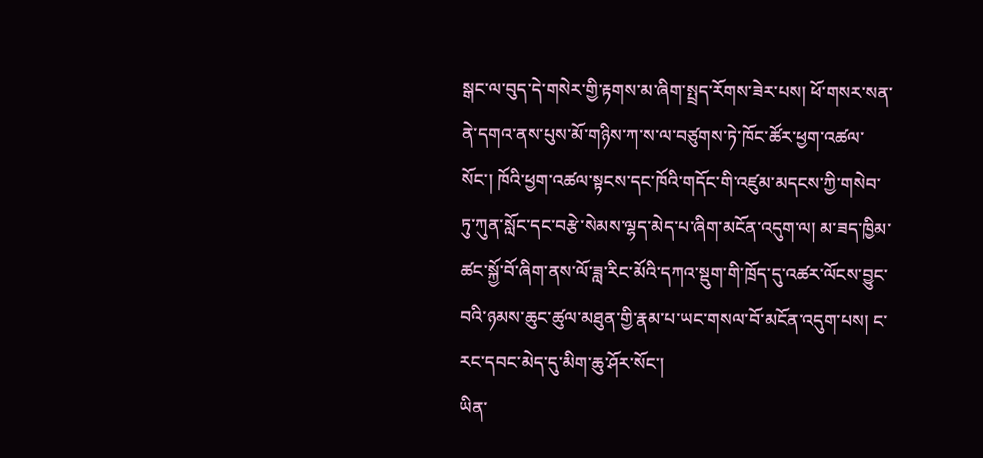སྒང་ལ་བུད་དེ་གསེར་གྱི་རྟགས་མ་ཞིག་སྤྲད་རོགས་ཟེར་པས། ཕོ་གསར་སན་ནེ་དགའ་ནས་པུས་མོ་གཉིས་ཀ་ས་ལ་བཙུགས་ཏེ་ཁོང་ཚོར་ཕྱག་འཚལ་སོང་། ཁོའི་ཕྱག་འཚལ་སྟངས་དང་ཁོའི་གདོང་གི་འཛུམ་མདངས་ཀྱི་གསེབ་ཏུ་ཀུན་སློང་དང་བརྩེ་སེམས་ལྷད་མེད་པ་ཞིག་མངོན་འདུག་ལ། མ་ཟད་ཁྱིམ་ཚང་སྐྱོ་བོ་ཞིག་ནས་ལོ་ཟླ་རིང་མོའི་དཀའ་སྡུག་གི་ཁྲོད་དུ་འཚར་ལོངས་བྱུང་བའི་ཉམས་ཆུང་ཚུལ་མཐུན་གྱི་རྣམ་པ་ཡང་གསལ་བོ་མངོན་འདུག་པས། ང་རང་དབང་མེད་དུ་མིག་ཆུ་ཤོར་སོང་།
ཡིན་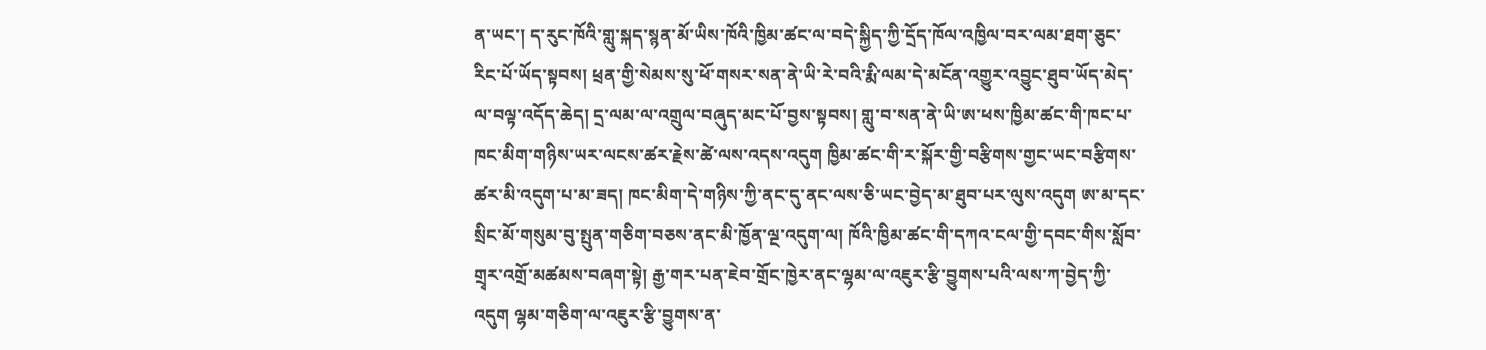ན་ཡང་། ད་རུང་ཁོའི་གླུ་སྐད་སྙན་མོ་ཡིས་ཁོའི་ཁྱིམ་ཚང་ལ་བདེ་སྐྱིད་ཀྱི་དྲོད་ཁོལ་འཁྱིལ་བར་ལམ་ཐག་ཅུང་རིང་པོ་ཡོད་སྟབས། ཕྲན་གྱི་སེམས་སུ་ཕོ་གསར་སན་ནེ་ཡི་རེ་བའི་རྨི་ལམ་དེ་མངོན་འགྱུར་འབྱུང་ཐུབ་ཡོད་མེད་ལ་བལྟ་འདོད་ཆེད། དྲ་ལམ་ལ་འགྲུལ་བཞུད་མང་པོ་བྱས་སྟབས། གླུ་བ་སན་ནེ་ཡི་ཨ་ཕས་ཁྱིམ་ཚང་གི་ཁང་པ་ཁང་མིག་གཉིས་ཡར་ལངས་ཚར་རྗེས་ཚེ་ལས་འདས་འདུག ཁྱིམ་ཚང་གི་ར་སྐོར་གྱི་བརྩིགས་གྱང་ཡང་བརྩིགས་ཚར་མི་འདུག་པ་མ་ཟད། ཁང་མིག་དེ་གཉིས་ཀྱི་ནང་དུ་ནང་ལས་ཅི་ཡང་བྱེད་མ་ཐུབ་པར་ལུས་འདུག ཨ་མ་དང་སྲིང་མོ་གསུམ་བུ་སྤུན་གཅིག་བཅས་ནང་མི་ཁྱོན་ལྔ་འདུག་ལ། ཁོའི་ཁྱིམ་ཚང་གི་དཀའ་ངལ་གྱི་དབང་གིས་སློབ་གྲྭར་འགྲོ་མཚམས་བཞག་སྟེ། རྒྱ་གར་པན་ཇེབ་གྲོང་ཁྱེར་ནང་ལྷམ་ལ་འཇུར་རྩི་བྱུགས་པའི་ལས་ཀ་བྱེད་ཀྱི་འདུག ལྷམ་གཅིག་ལ་འཇུར་རྩི་བྱུགས་ན་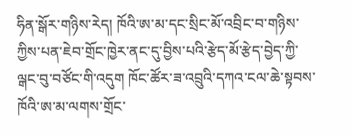ཧིན་སྒོར་གཉིས་རེད། ཁོའི་ཨ་མ་དང་སྲིང་མོ་འབྲིང་བ་གཉིས་ཀྱིས་པན་ཇེབ་གྲོང་ཁྱེར་ནང་དུ་བྱིས་པའི་རྩེད་མོ་རྩེད་བྱེད་ཀྱི་ལྒང་བུ་བཙོང་གི་འདུག ཁོང་ཚོར་ཟ་འབྲུའི་དཀའ་ངལ་ཆེ་སྟབས་ཁོའི་ཨ་མ་ལགས་གྲོང་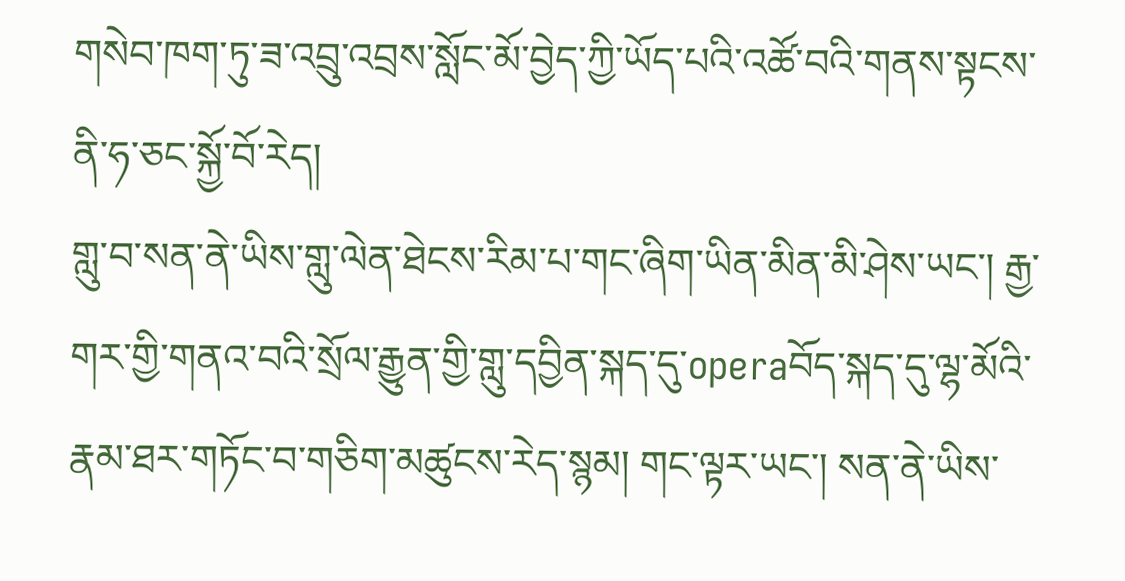གསེབ་ཁག་ཏུ་ཟ་འབྲུ་འབྲས་སློང་མོ་བྱེད་ཀྱི་ཡོད་པའི་འཚོ་བའི་གནས་སྟངས་ནི་ཧ་ཅང་སྐྱོ་བོ་རེད།
གླུ་བ་སན་ནེ་ཡིས་གླུ་ལེན་ཐེངས་རིམ་པ་གང་ཞིག་ཡིན་མིན་མི་ཤེས་ཡང་། རྒྱ་གར་གྱི་གནའ་བའི་སྲོལ་རྒྱུན་གྱི་གླུ་དབྱིན་སྐད་དུ་operaབོད་སྐད་དུ་ལྷ་མོའི་རྣམ་ཐར་གཏོང་བ་གཅིག་མཚུངས་རེད་སྙམ། གང་ལྟར་ཡང་། སན་ནེ་ཡིས་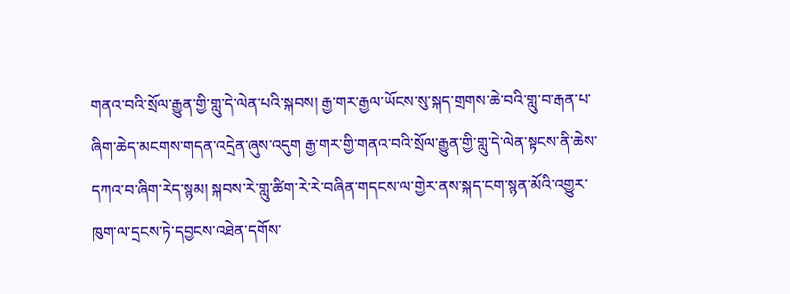གནའ་བའི་སྲོལ་རྒྱུན་གྱི་གླུ་དེ་ལེན་པའི་སྐབས། རྒྱ་གར་རྒྱལ་ཡོངས་སུ་སྐད་གྲགས་ཆེ་བའི་གླུ་བ་རྒན་པ་ཞིག་ཆེད་མངགས་གདན་འདྲེན་ཞུས་འདུག རྒྱ་གར་གྱི་གནའ་བའི་སྲོལ་རྒྱུན་གྱི་གླུ་དེ་ལེན་སྟངས་ནི་ཆེས་དཀའ་བ་ཞིག་རེད་སྙམ། སྐབས་རེ་གླུ་ཚིག་རེ་རེ་བཞིན་གདངས་ལ་གྱེར་ནས་སྐད་ངག་སྙན་མོའི་འགྱུར་ཁུག་ལ་དྲངས་ཏེ་དབྱངས་འཐེན་དགོས་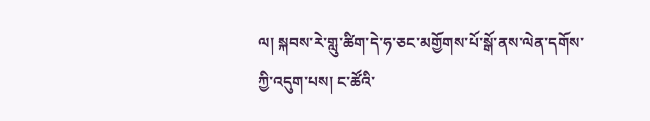ལ། སྐབས་རེ་གླུ་ཚིག་དེ་ཧ་ཅང་མགྱོགས་པོ་སྒོ་ནས་ལེན་དགོས་ཀྱི་འདུག་པས། ང་ཚོའི་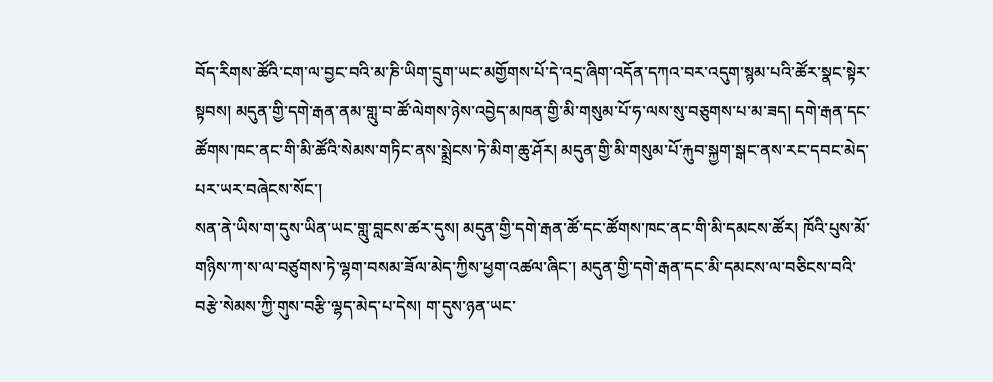བོད་རིགས་ཚོའི་ངག་ལ་བྱང་བའི་མ་ཎི་ཡིག་དྲུག་ཡང་མགྱོགས་པོ་དེ་འདྲ་ཞིག་འདོན་དཀའ་བར་འདུག་སྙམ་པའི་ཚོར་སྣང་སྟེར་སྟབས། མདུན་གྱི་དགེ་རྒན་ནམ་གླུ་བ་ཚོ་ལེགས་ཉེས་འབྱེད་མཁན་གྱི་མི་གསུམ་པོ་ཧ་ལས་སུ་བཅུགས་པ་མ་ཟད། དགེ་རྒན་དང་ཚོགས་ཁང་ནང་གི་མི་ཚོའི་སེམས་གཏིང་ནས་སྨྲེངས་ཏེ་མིག་ཆུ་ཤོར། མདུན་གྱི་མི་གསུམ་པོ་རྐུབ་སྐྱག་སྒང་ནས་རང་དབང་མེད་པར་ཡར་བཞེངས་སོང་།
སན་ནེ་ཡིས་ག་དུས་ཡིན་ཡང་གླུ་བླངས་ཚར་དུས། མདུན་གྱི་དགེ་རྒན་ཚོ་དང་ཚོགས་ཁང་ནང་གི་མི་དམངས་ཚོར། ཁོའི་པུས་མོ་གཉིས་ཀ་ས་ལ་བཙུགས་ཏེ་ལྷག་བསམ་ཟོལ་མེད་ཀྱིས་ཕྱག་འཚལ་ཞིང་། མདུན་གྱི་དགེ་རྒན་དང་མི་དམངས་ལ་བཅིངས་བའི་བརྩེ་སེམས་ཀྱི་གུས་བརྩི་ལྷད་མེད་པ་དེས། ག་དུས་ཉན་ཡང་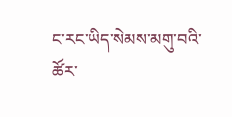ང་རང་ཡིད་སེམས་མགུ་བའི་ཚོར་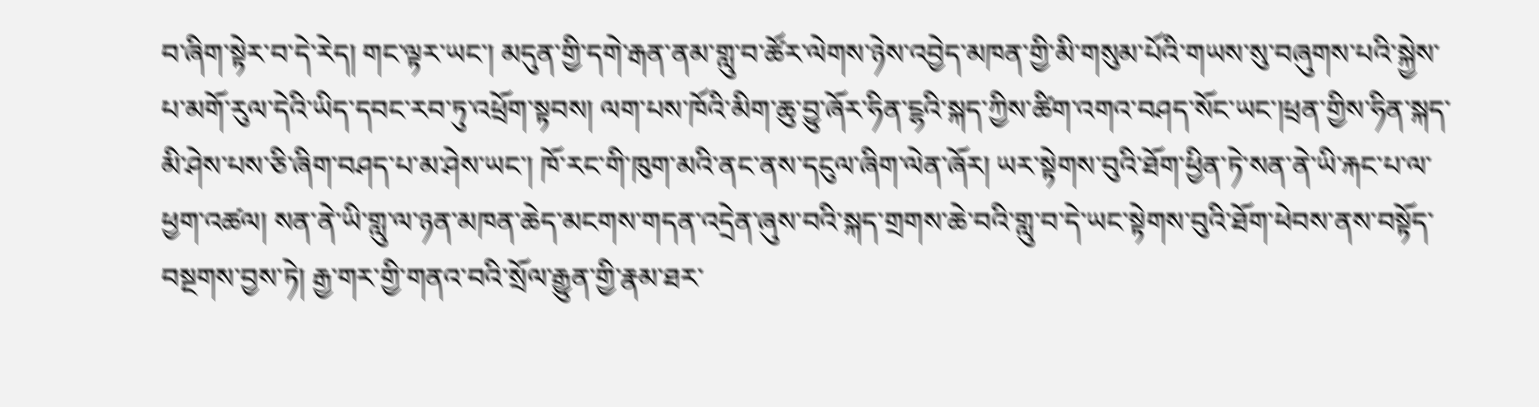བ་ཞིག་སྟེར་བ་དེ་རེད། གང་ལྟར་ཡང་། མདུན་གྱི་དགེ་རྒན་ནམ་གླུ་བ་ཚོར་ལེགས་ཉེས་འབྱེད་མཁན་གྱི་མི་གསུམ་པོའི་གཡས་སུ་བཞུགས་པའི་སྐྱེས་པ་མགོ་རུལ་དེའི་ཡིད་དབང་རབ་ཏུ་འཕྲོག་སྟབས། ལག་པས་ཁོའི་མིག་ཆུ་བྱུ་ཞོར་ཧིན་ངྷའི་སྐད་ཀྱིས་ཚིག་འགའ་བཤད་སོང་ཡང་།ཕྲན་གྱིས་ཧིན་སྐད་མི་ཤེས་པས་ཅི་ཞིག་བཤད་པ་མ་ཤེས་ཡང་། ཁོ་རང་གི་ཁུག་མའི་ནང་ནས་དངུལ་ཞིག་ལེན་ཞོར། ཡར་སྟེགས་བུའི་ཐོག་ཕྱིན་ཏེ་སན་ནེ་ཡི་རྐང་པ་ལ་ཕྱག་འཚལ། སན་ནེ་ཡི་གླུ་ལ་ཉན་མཁན་ཆེད་མངགས་གདན་འདྲེན་ཞུས་བའི་སྐད་གྲགས་ཆེ་བའི་གླུ་བ་དེ་ཡང་སྟེགས་བུའི་ཐོག་ཕེབས་ནས་བསྟོད་བསྔགས་བྱས་ཏེ། རྒྱ་གར་གྱི་གནའ་བའི་སྲོལ་རྒྱུན་གྱི་རྣམ་ཐར་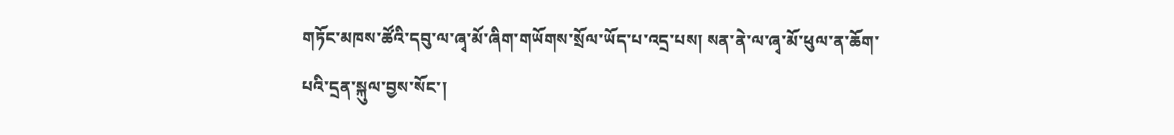གཏོང་མཁས་ཚོའི་དབུ་ལ་ཞྭ་མོ་ཞིག་གཡོགས་སྲོལ་ཡོད་པ་འདྲ་པས། སན་ནེ་ལ་ཞྭ་མོ་ཕུལ་ན་ཆོག་པའི་དྲན་སྐུལ་བྱས་སོང་།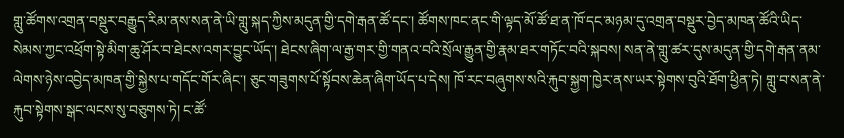གླུ་ཚོགས་འགྲན་བསྡུར་བརྒྱུད་རིམ་ནས་སན་ནེ་ཡི་གླུ་སྐད་ཀྱིས་མདུན་གྱི་དགེ་རྒན་ཚོ་དང་། ཚོགས་ཁང་ནང་གི་ལྟད་མོ་ཚོ་ཐ་ན་ཁོ་དང་མཉམ་དུ་འགྲན་བསྡུར་བྱེད་མཁན་ཚོའི་ཡིད་སེམས་ཀྱང་འཕྲོག་སྟེ་མིག་ཆུ་ཤོར་བ་ཐེངས་འགར་བྱུང་ཡོད་། ཐེངས་ཞིག་ལ་རྒྱ་གར་གྱི་གནའ་བའི་སྲོལ་རྒྱུན་གྱི་རྣམ་ཐར་གཏོང་བའི་སྐབས། སན་ནེ་གླུ་ཚར་དུས་མདུན་གྱི་དགེ་རྒན་ནམ་ལེགས་ཉེས་འབྱེད་མཁན་གྱི་སྐྱེས་པ་གདོང་གོར་ཞིང་། ཅུང་གཟུགས་པོ་སྟོབས་ཆེན་ཞིག་ཡོད་པ་དེས། ཁོ་རང་བཞུགས་སའི་རྐུབ་སྐྱག་ཁྱེར་ནས་ཡར་སྟེགས་བུའི་ཐོག་ཕྱིན་ཏེ། གླུ་བ་སན་ནེ་རྐུབ་སྟེགས་སྒང་ལངས་སུ་བཅུགས་ཏེ། ང་ཚོ་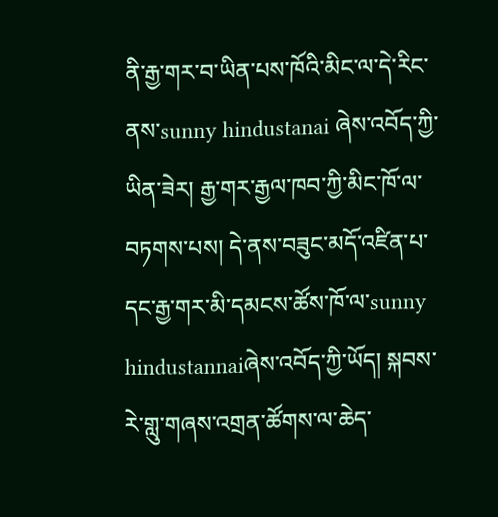ནི་རྒྱ་གར་བ་ཡིན་པས་ཁོའི་མིང་ལ་དེ་རིང་ནས་sunny hindustanai ཞེས་འབོད་ཀྱི་ཡིན་ཟེར། རྒྱ་གར་རྒྱལ་ཁབ་ཀྱི་མིང་ཁོ་ལ་བཏགས་པས། དེ་ནས་བཟུང་མདོ་འཛིན་པ་དང་རྒྱ་གར་མི་དམངས་ཚོས་ཁོ་ལ་sunny hindustannaiཞེས་འབོད་ཀྱི་ཡོད། སྐབས་རེ་གླུ་གཞས་འགྲན་ཚོགས་ལ་ཆེད་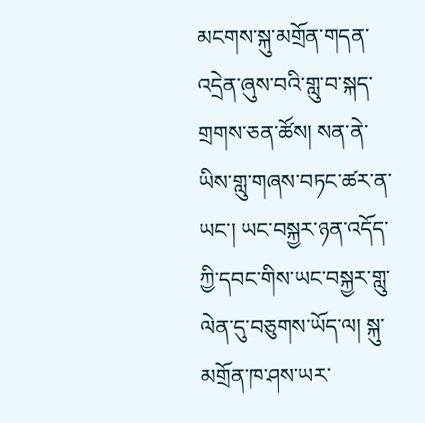མངགས་སྐུ་མགྲོན་གདན་འདྲེན་ཞུས་བའི་གླུ་བ་སྐད་གྲགས་ཅན་ཚོས། སན་ནེ་ཡིས་གླུ་གཞས་བཏང་ཚར་ན་ཡང་། ཡང་བསྐྱར་ཉན་འདོད་ཀྱི་དབང་གིས་ཡང་བསྐྱར་གླུ་ལེན་དུ་བཅུགས་ཡོད་ལ། སྐུ་མགྲོན་ཁ་ཤས་ཡར་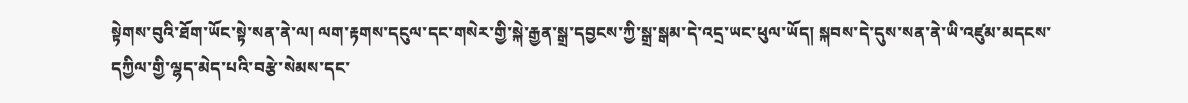སྟེགས་བུའི་ཐོག་ཡོང་སྟེ་སན་ནེ་ལ། ལག་རྟགས་དངུལ་དང་གསེར་གྱི་སྐེ་རྒྱན་སྒྲ་དབྱངས་ཀྱི་སྒྲ་སྒམ་དེ་འདྲ་ཡང་ཕུལ་ཡོད། སྐབས་དེ་དུས་སན་ནེ་ཡི་འཛུམ་མདངས་དཀྱིལ་གྱི་ལྷད་མེད་པའི་བརྩེ་སེམས་དང་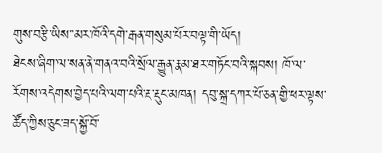གུས་བརྩི་ཡིས་་མར་ཁོའི་དགེ་རྒན་གསུམ་པོར་བལྟ་གི་ཡོད།
ཐེངས་ཞིག་ལ་སན་ནེ་གནའ་བའི་སྲོལ་རྒྱུན་རྣམ་ཐར་གཏོང་བའི་སྐབས། ཁོ་ལ་རོགས་འདེགས་བྱེད་པའི་ལག་པའི་རྔ་རྡུང་མཁན། དབུ་སྐྲ་དཀར་པོ་ཅན་གྱི་ཕར་ལྟས་ཚོད་ཀྱིས་ཅུང་ཟད་སྐྱོ་བོ་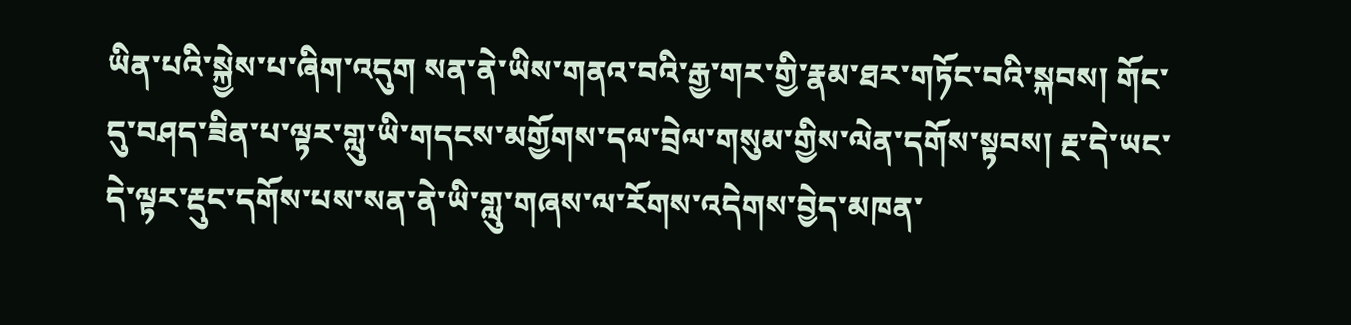ཡིན་པའི་སྐྱེས་པ་ཞིག་འདུག སན་ནེ་ཡིས་གནའ་བའི་རྒྱ་གར་གྱི་རྣམ་ཐར་གཏོང་བའི་སྐབས། གོང་དུ་བཤད་ཟིན་པ་ལྟར་གླུ་ཡི་གདངས་མགྱོགས་དལ་བྲེལ་གསུམ་གྱིས་ལེན་དགོས་སྟབས། རྔ་དེ་ཡང་དེ་ལྟར་རྡུང་དགོས་པས་སན་ནེ་ཡི་གླུ་གཞས་ལ་རོགས་འདེགས་བྱེད་མཁན་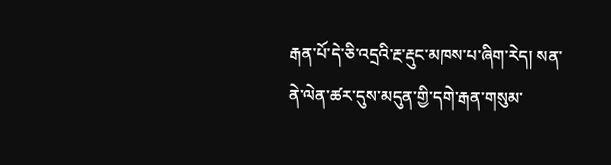རྒན་པོ་དེ་ཅི་འདྲའི་རྔ་རྡུང་མཁས་པ་ཞིག་རེད། སན་ནེ་ལེན་ཚར་དུས་མདུན་གྱི་དགེ་རྒན་གསུམ་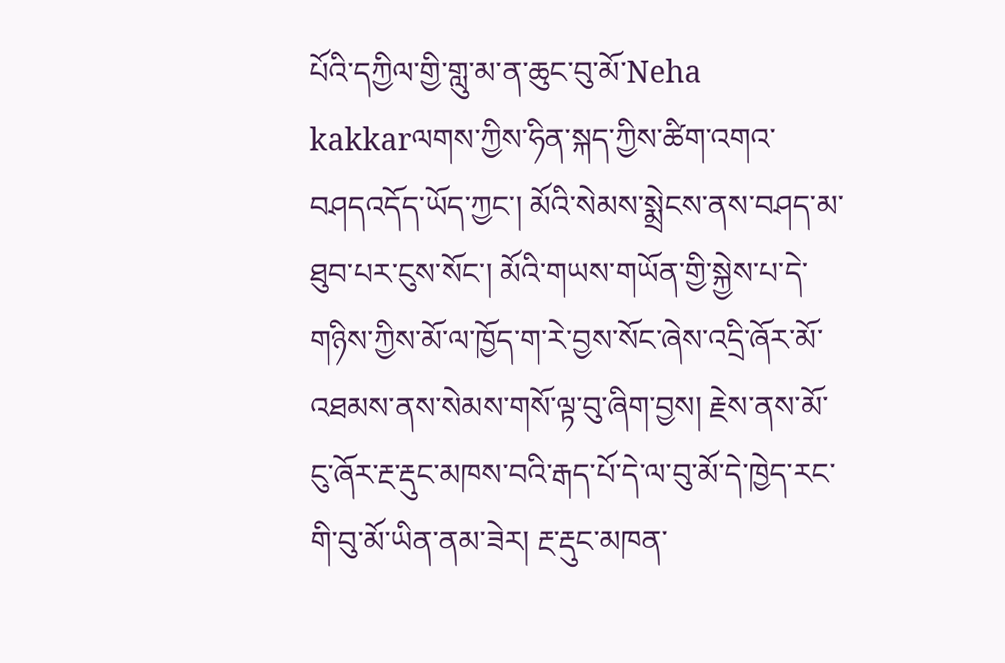པོའི་དཀྱིལ་གྱི་གླུ་མ་ན་ཆུང་བུ་མོ་Neha kakkarལགས་ཀྱིས་ཧིན་སྐད་ཀྱིས་ཚིག་འགའ་བཤདའདོད་ཡོད་ཀྱང་། མོའི་སེམས་སྨྲེངས་ནས་བཤད་མ་ཐུབ་པར་ངུས་སོང་། མོའི་གཡས་གཡོན་གྱི་སྐྱེས་པ་དེ་གཉིས་ཀྱིས་མོ་ལ་ཁྱོད་ག་རེ་བྱས་སོང་ཞེས་འདྲི་ཞོར་མོ་འཐམས་ནས་སེམས་གསོ་ལྟ་བུ་ཞིག་བྱས། རྗེས་ནས་མོ་ངུ་ཞོར་རྔ་རྡུང་མཁས་བའི་རྒད་པོ་དེ་ལ་བུ་མོ་དེ་ཁྱེད་རང་གི་བུ་མོ་ཡིན་ནམ་ཟེར། རྔ་རྡུང་མཁན་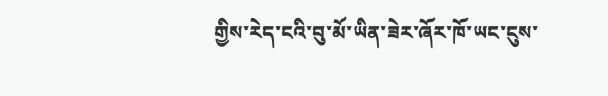གྱིས་རེད་ངའི་བུ་མོ་ཡིན་ཟེར་ཞོར་ཁོ་ཡང་ངུས་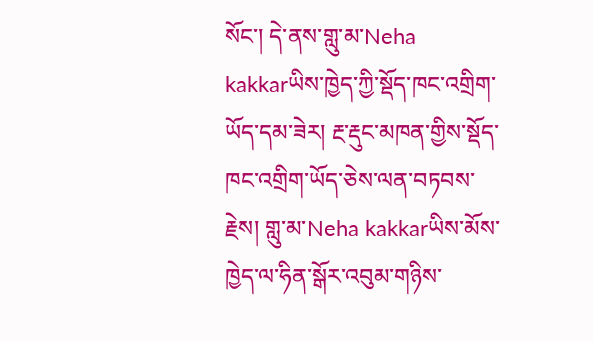སོང་། དེ་ནས་གླུ་མ་Neha kakkarཡིས་ཁྱེད་ཀྱི་སྡོད་ཁང་འགྲིག་ཡོད་དམ་ཟེར། རྔ་རྡུང་མཁན་གྱིས་སྡོད་ཁང་འགྲིག་ཡོད་ཅེས་ལན་བཏབས་རྗེས། གླུ་མ་Neha kakkarཡིས་མོས་ཁྱེད་ལ་ཧིན་སྒོར་འབུམ་གཉིས་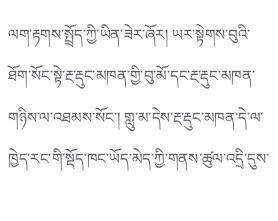ལག་རྟགས་སྤྲོད་ཀྱི་ཡིན་ཟེར་ཞོར། ཡར་སྟེགས་བུའི་ཐོག་སོང་སྟེ་རྔ་རྡུང་མཁན་གྱི་བུ་མོ་དང་རྔ་རྡུང་མཁན་གཉིས་ལ་འཐམས་སོང་། གླུ་མ་དེས་རྔ་རྡུང་མཁན་དེ་ལ་ཁྱེད་རང་གི་སྡོད་ཁང་ཡོད་མེད་ཀྱི་གནས་ཚུལ་འདྲི་དུས་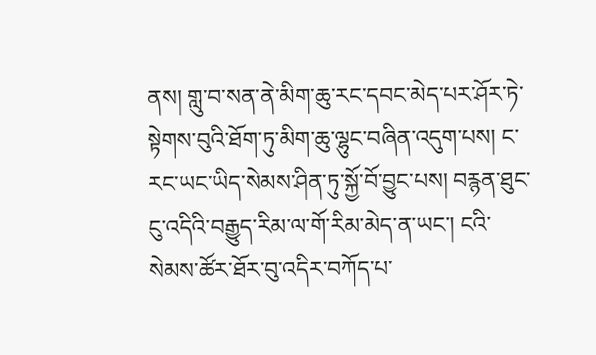ནས། གླུ་བ་སན་ནེ་མིག་ཆུ་རང་དབང་མེད་པར་ཤོར་ཏེ་སྟེགས་བུའི་ཐོག་ཏུ་མིག་ཆུ་ལྷུང་བཞིན་འདུག་པས། ང་རང་ཡང་ཡིད་སེམས་ཤིན་ཏུ་སྐྱོ་བོ་བྱུང་པས། བརྙན་ཐུང་ངུ་འདིའི་བརྒྱུད་རིམ་ལ་གོ་རིམ་མེད་ན་ཡང་། ངའི་སེམས་ཚོར་ཐོར་བུ་འདིར་བཀོད་པ་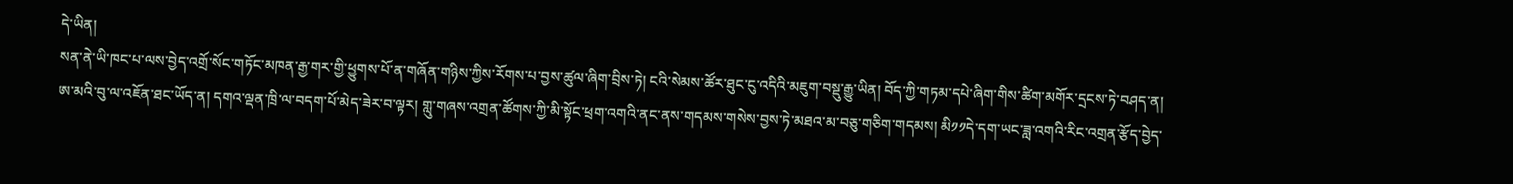དེ་ཡིན།
སན་ནེ་ཡི་ཁང་པ་ལས་བྱེད་འགྲོ་སོང་གཏོང་མཁན་རྒྱ་གར་གྱི་ཕྱུགས་པོ་ན་གཞོན་གཉིས་ཀྱིས་རོགས་པ་བྱས་ཚུལ་ཞིག་བྲིས་ཏེ། ངའི་སེམས་ཚོར་ཐུང་ངུ་འདིའི་མཇུག་བསྡུ་རྒྱུ་ཡིན། བོད་ཀྱི་གཏམ་དཔེ་ཞིག་གིས་ཚིག་མགོར་དྲངས་ཏེ་བཤད་ན། ཨ་མའི་བུ་ལ་འཇོན་ཐང་ཡོད་ན། དགའ་ལྡན་ཁྲི་ལ་བདག་པོ་མེད་ཟེར་བ་ལྟར། གླུ་གཞས་འགྲན་ཚོགས་ཀྱི་མི་སྟོང་ཕྲག་འགའི་ནང་ནས་གདམས་གསེས་བྱས་ཏེ་མཐའ་མ་བཅུ་གཅིག་གདམས། མི༡༡དེ་དག་ཡང་ཟླ་འགའི་རིང་འགྲན་རྩོད་བྱེད་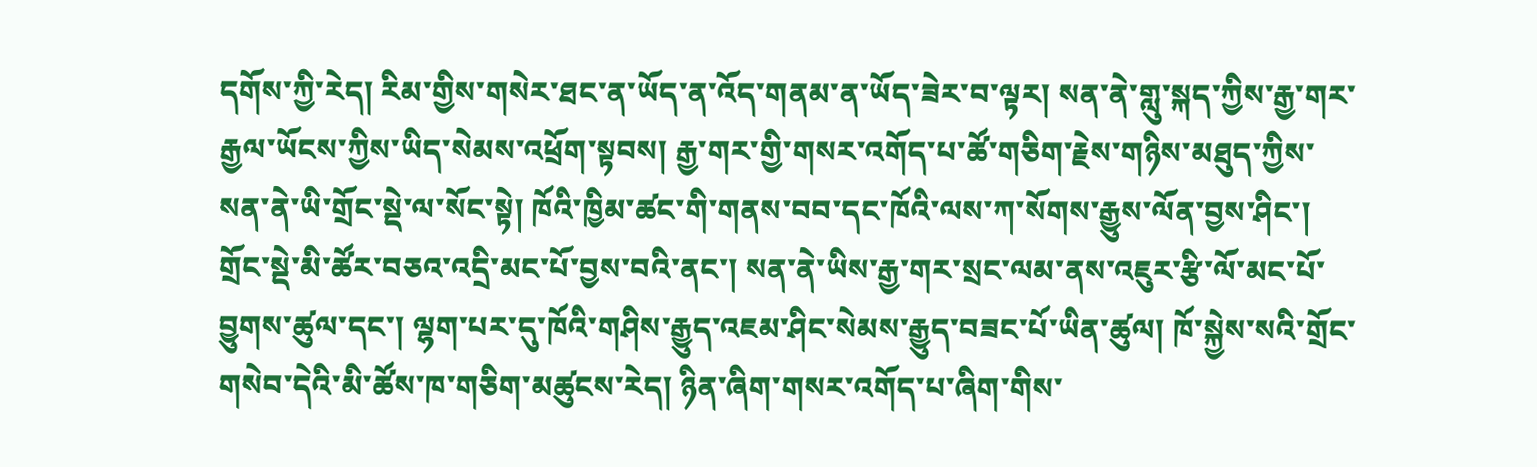དགོས་ཀྱི་རེད། རིམ་གྱིས་གསེར་ཐང་ན་ཡོད་ན་འོད་གནམ་ན་ཡོད་ཟེར་བ་ལྟར། སན་ནེ་གླུ་སྐད་ཀྱིས་རྒྱ་གར་རྒྱལ་ཡོངས་ཀྱིས་ཡིད་སེམས་འཕྲོག་སྟབས། རྒྱ་གར་གྱི་གསར་འགོད་པ་ཚོ་གཅིག་རྗེས་གཉིས་མཐུད་ཀྱིས་སན་ནེ་ཡི་གྲོང་སྡེ་ལ་སོང་སྟེ། ཁོའི་ཁྱིམ་ཚང་གི་གནས་བབ་དང་ཁོའི་ལས་ཀ་སོགས་རྒྱུས་ལོན་བྱས་ཤིང་། གྲོང་སྡེ་མི་ཚོར་བཅའ་འདྲི་མང་པོ་བྱས་བའི་ནང་། སན་ནེ་ཡིས་རྒྱ་གར་སྲང་ལམ་ནས་འཇུར་རྩི་ལོ་མང་པོ་བྱུགས་ཚུལ་དང་། ལྷག་པར་དུ་ཁོའི་གཤིས་རྒྱུད་འཇམ་ཤིང་སེམས་རྒྱུད་བཟང་པོ་ཡིན་ཚུལ། ཁོ་སྐྱེས་སའི་གྲོང་གསེབ་དེའི་མི་ཚོས་ཁ་གཅིག་མཚུངས་རེད། ཉིན་ཞིག་གསར་འགོད་པ་ཞིག་གིས་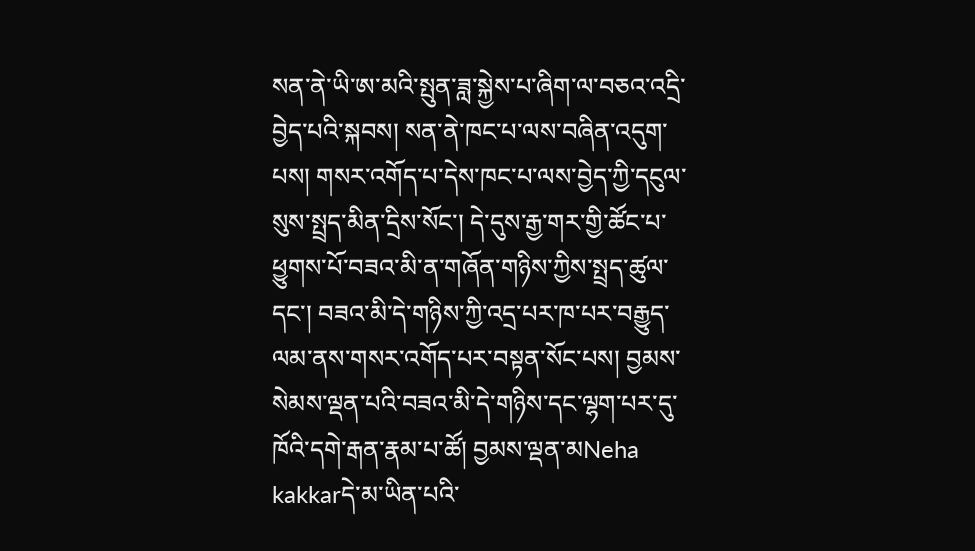སན་ནེ་ཡི་ཨ་མའི་སྤུན་ཟླ་སྐྱེས་པ་ཞིག་ལ་བཅའ་འདྲི་བྱེད་པའི་སྐབས། སན་ནེ་ཁང་པ་ལས་བཞིན་འདུག་པས། གསར་འགོད་པ་དེས་ཁང་པ་ལས་བྱེད་ཀྱི་དངུལ་སུས་སྤྲད་མིན་དྲིས་སོང་། དེ་དུས་རྒྱ་གར་གྱི་ཚོང་པ་ཕྱུགས་པོ་བཟའ་མི་ན་གཞོན་གཉིས་ཀྱིས་སྤྲད་ཚུལ་དང་། བཟའ་མི་དེ་གཉིས་ཀྱི་འདྲ་པར་ཁ་པར་བརྒྱུད་ལམ་ནས་གསར་འགོད་པར་བསྟན་སོང་པས། བྱམས་སེམས་ལྡན་པའི་བཟའ་མི་དེ་གཉིས་དང་ལྷག་པར་དུ་ཁོའི་དགེ་རྒན་རྣམ་པ་ཚོ། བྱམས་ལྡན་མNeha kakkarདེ་མ་ཡིན་པའི་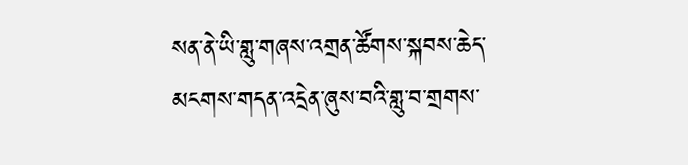སན་ནེ་ཡི་གླུ་གཞས་འགྲན་ཚོགས་སྐབས་ཆེད་མངགས་གདན་འདྲེན་ཞུས་བའི་གླུ་བ་གྲགས་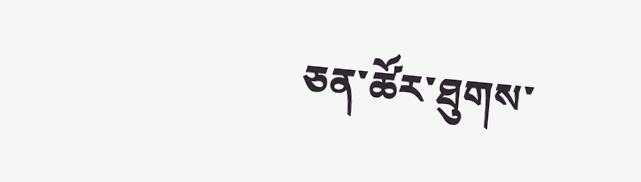ཅན་ཚོར་ཐུགས་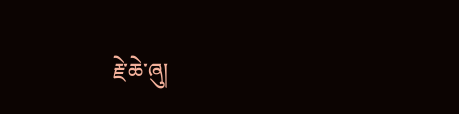རྗེ་ཆེ་ཞུ།